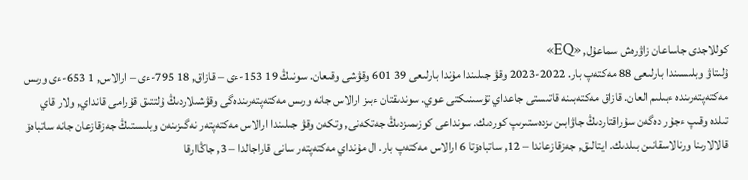كوللاجدى جاساعان زاۋرەش سماعۇل, «EQ»
ۇلىتاۋ وبلىسىندا بارلىعى 88 مەكتەپ بار. 2022-2023 وقۋ جىلىندا مۇندا بارلىعى 39 601 وقۋشى وقىعان. سونىڭ 19 153-ءى – قازاق, 18 795-ءى – ارالاس, 1 653-ءى ورىس مەكتەپتەرىندە ءبىلىم العان. قازاق مەكتەبىنە قاتىستى جاعداي تۇسىنىكتى عوي. سوندىقتان ءبىز ارالاس جانە ورىس مەكتەپتەرىندەگى وقۋشىلاردىڭ ۇلتتىق قۇرامى قانداي, ولار قاي تىلدە وقىپ ءجۇر دەگەن سۇراقتاردىڭ جاۋابىن ىزدەستىرىپ كوردىك. سونداعى كوزىمىزدىڭ جەتكەنى, وتكەن وقۋ جىلىندا ارالاس مەكتەپتەر نەگىزىنەن وبلىستىڭ جەزقازعان جانە ساتباەۆ قالالارىنا ورنالاسقانىن بىلدىك. ايتالىق, جەزقازعاندا – 12, ساتباەۆتا 6 ارالاس مەكتەپ بار. ال مۇنداي مەكتەپتەر سانى قاراجالدا – 3, جاڭاارقا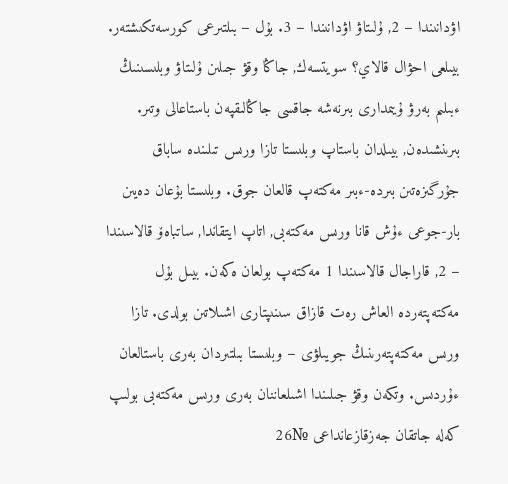اۋدانىندا – 2, ۇلىتاۋ اۋدانىندا – 3. بۇل – بىلتىرعى كورسەتكىشتەر. بيىلعى احۋال قالاي؟ سويتسەك, جاڭا وقۋ جىلىن ۇلىتاۋ وبلىسىنىڭ ءبىلىم بەرۋ ۇيىمدارى بىرنەشە جاقسى جاڭالىقپەن باستاعالى وتىر.
بىرىنشىدەن, بيىلدان باستاپ وبلىستا تازا ورىس تىلىندە ساباق جۇرگىزەتىن بىردە-ءبىر مەكتەپ قالعان جوق. وبلىستا بۇعان دەيىن بار-جوعى ءۇش قانا ورىس مەكتەبى, اتاپ ايتقاندا, ساتباەۆ قالاسىندا – 2, قاراجال قالاسىندا 1 مەكتەپ بولعان ەكەن. بيىل بۇل مەكتەپتەردە العاش رەت قازاق سىنىپتارى اشىلاتىن بولدى. تازا ورىس مەكتەپتەرىنىڭ جويىلۋى – وبلىستا بىلتىردان بەرى باستالعان ءۇردىس. وتكەن وقۋ جىلىندا اشىلعاننان بەرى ورىس مەكتەبى بولىپ كەلە جاتقان جەزقازعانداعى №26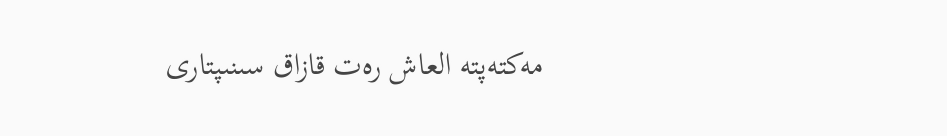مەكتەپتە العاش رەت قازاق سىنىپتارى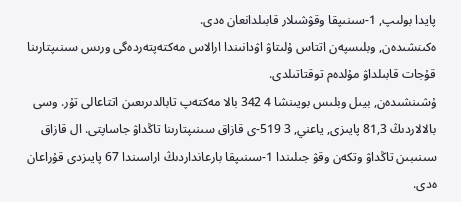پايدا بولىپ, 1-سىنىپقا وقۋشىلار قابىلدانعان ەدى.
ەكىنشىدەن, وبلىسپەن اتتاس ۇلىتاۋ اۋدانىندا ارالاس مەكتەپتەردەگى ورىس سىنىپتارىنا قۇجات قابىلداۋ مۇلدەم توقتاتىلدى.
ۇشىنشىدەن, بيىل وبلىس بويىنشا 4 342 بالا مەكتەپ تابالدىرىعىن اتتاعالى تۇر. وسى بالالاردىڭ 81,3 پايىزى, ياعني, 3 519-ى قازاق سىنىپتارىنا تاڭداۋ جاساپتى. ال قازاق سىنىبىن تاڭداۋ وتكەن وقۋ جىلىندا 1-سىنىپقا بارعانداردىڭ اراسىندا 67 پايىزدى قۇراعان ەدى.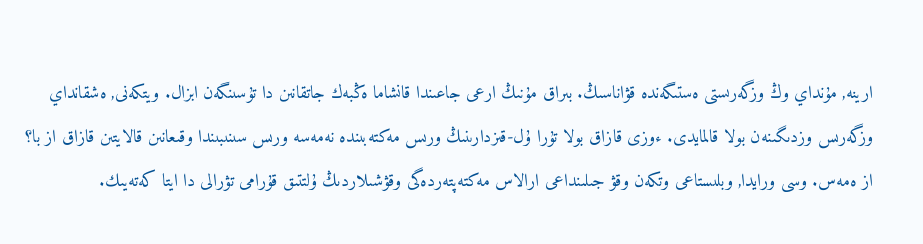ارينە, مۇنداي وڭ وزگەرىستى ەستىگەندە قۋاناسىڭ. بىراق مۇنىڭ ارعى جاعىندا قانشاما ەڭبەك جاتقانىن دا تۇسىنگەن ابزال. ويتكەنى, ەشقانداي وزگەرىس وزدىگىنەن بولا قالمايدى. ءوزى قازاق بولا تۇرا ۇل-قىزدارىنىڭ ورىس مەكتەبىندە نەمەسە ورىس سىنىبىندا وقىعانىن قالايتىن قازاق از با؟ از ەمەس. وسى ورايدا, وبلىستاعى وتكەن وقۋ جىلىنداعى ارالاس مەكتەپتەردەگى وقۋشىلاردىڭ ۇلتتىق قۇرامى تۋرالى دا ايتا كەتەيىك.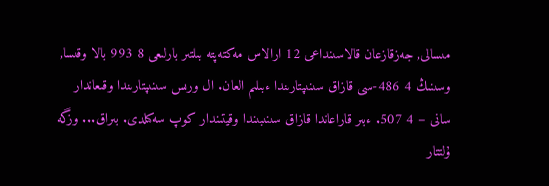مىسالى, جەزقازعان قالاسىنداعى 12 ارالاس مەكتەپتە بىلتىر بارلىعى 8 993 بالا وقىسا, وسىنىڭ 4 486-سى قازاق سىنىپتارىندا ءبىلىم العان. ال ورىس سىنىپتارىندا وقىعاندار سانى – 4 507. ءبىر قاراعاندا قازاق سىنىبىندا وقيتىندار كوپ سەكىلدى. بىراق... وزگە ۇلتتار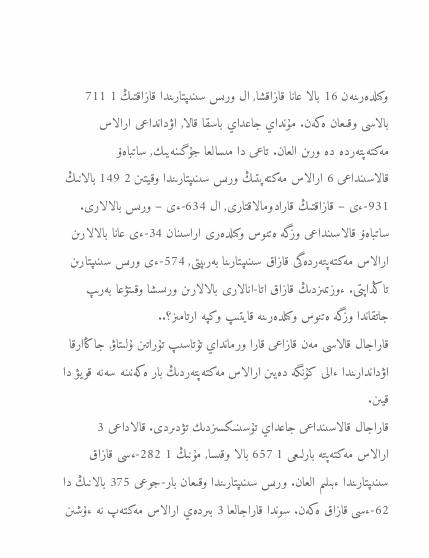وكىلدەرىنەن 16 بالا عانا قازاقشا, ال ورىس سىنىپتارىندا قازاقتىڭ 1 711 بالاسى وقىعان ەكەن. مۇنداي جاعداي باسقا قالا, اۋدانداعى ارالاس مەكتەپتەردە دە ورىن العان. تاعى دا مىسالعا جۇگىنەيىك, ساتباەۆ قالاسىنداعى 6 ارالاس مەكتەپتىڭ ورىس سىنىپتارىندا وقيتىن 2 149 بالانىڭ 931-ءى – قازاقتىڭ قارادومالاقتارى, ال 634-ءى – ورىس بالالارى. ساتباەۆ قالاسىنداعى وزگە ەتنوس وكىلدەرى اراسىنان 34-ءى عانا بالالارىن ارالاس مەكتەپتەردەگى قازاق سىنىپتارىنا بەرىپتى, 574-ءى ورىس سىنىپتارىن تاڭداپتى. ءوزىمىزدىڭ قازاق اتا-انالارى بالالارىن ورىسشا وقىتۋعا بەرىپ جاتقاندا وزگە ەتنوس وكىلدەرىنە قايتىپ وكپە ارتامىز؟..
قاراجال قالاسى مەن قازاعى قارا ورمانداي تۇتاسىپ تۇراتىن ۇلىتاۋ, جاڭاارقا اۋداندارىندا ءالى كۇنگە دەيىن ارالاس مەكتەپتەردىڭ بار ەكەنىنە سەنە قويۋ دا قيىن.
قاراجال قالاسىنداعى جاعداي تۇسىنىكسىزدىك تۋدىردى. قالاداعى 3 ارالاس مەكتەپتە بارلىعى 1 657 بالا وقىسا, مۇنىڭ 1 282-ءسى قازاق سىنىپتارىندا ءبىلىم العان. ورىس سىنىپتارىندا وقىعان بار-جوعى 375 بالانىڭ دا 62-ءسى قازاق ەكەن. سوندا قاراجالعا 3 بىردەي ارالاس مەكتەپ نە ءۇشىن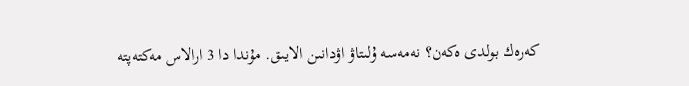كەرەك بولدى ەكەن؟ نەمەسە ۇلىتاۋ اۋدانىن الايىق. مۇندا دا 3 ارالاس مەكتەپتە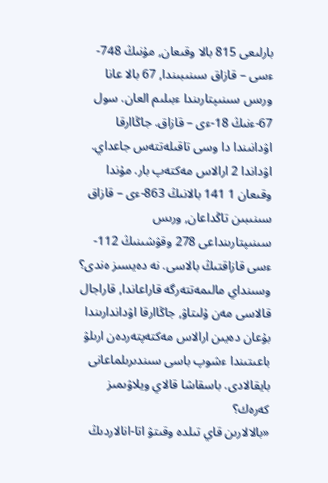بارلىعى 815 بالا وقىعان, مۇنىڭ 748-ءسى – قازاق سىنىبىندا, 67 بالا عانا ورىس سىنىپتارىندا ءبىلىم العان. سول 67-ءنىڭ 18-ءى – قازاق. جاڭاارقا اۋدانىندا دا وسى تاقىلەتتەس جاعداي. اۋداندا 2 ارالاس مەكتەپ بار. مۇندا وقىعان 1 141 بالانىڭ 863-ءى – قازاق سىنىبىن تاڭداعان, ورىس سىنىپتارىنداعى 278 وقۋشىنىڭ 112-ءسى قازاقتىڭ بالاسى. نە دەيسىز ەندى؟ وسىنداي مالىمەتتەرگە قاراعاندا, قاراجال قالاسى مەن ۇلىتاۋ, جاڭاارقا اۋداندارىندا بۇعان دەيىن ارالاس مەكتەپتەردەن ارىلۋ باعىتىندا ءشوپ باسى سىندىرىلماعانى بايقالادى. باسقاشا قالاي ويلاۋىمىز كەرەك؟
«بالالارىن قاي تىلدە وقىتۋ اتا-انالاردىڭ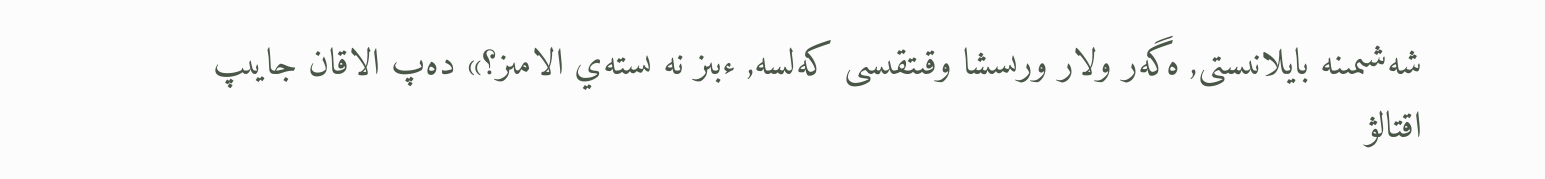شەشىمىنە بايلانىستى, ەگەر ولار ورىسشا وقىتقىسى كەلسە, ءبىز نە ىستەي الامىز؟» دەپ الاقان جايىپ اقتالۋ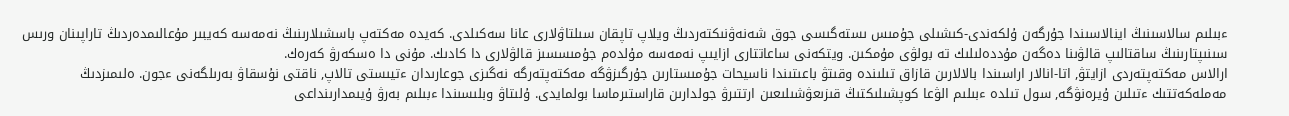ءبىلىم سالاسىنىڭ اينالاسىندا جۇرگەن ۇلكەندى-كىشىلى جۇمىس ىستەگىسى جوق شەنەۋنىكتەردىڭ ويلاپ تاپقان سىلتاۋلارى عانا سەكىلدى. كەيدە مەكتەپ باسشىلارىنىڭ نەمەسە كەيبىر مۇعالىمدەردىڭ تاراپىنان ورىس سىنىپتارىنىڭ ساقتالىپ قالۋىنا دەگەن مۇددەلىلىك تە بولۋى مۇمكىن. ويتكەنى ساعاتتارى ازايىپ نەمەسە مۇلدەم جۇمىسسىز قالۋلارى دا كادىك. مۇنى دا ەسكەرۋ كەرەك.
ارالاس مەكتەپتەردى ازايتۋ, اتا-انالار اراسىندا بالالارىن قازاق تىلىندە وقىتۋ باعىتىندا ناسيحات جۇمىستارىن جۇرگىزۋگە مەكتەپتەرگە نەگىزى جوعارىدان ءتيىستى تالاپ, ناقتى نۇسقاۋ بەرىلگەنى ءجون. ەلىمىزدىڭ مەملەكەتتىك ءتىلىن ۇيرەنۋگە, سول تىلدە ءبىلىم الۋعا كوپشىلىكتىڭ قىزىعۋشىلىعىن ارتتىرۋ جولدارىن قاراستىرماسا بولمايدى. ۇلىتاۋ وبلىسىندا ءبىلىم بەرۋ ۇيىمدارىنداعى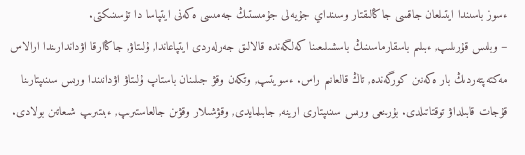ءسوز باسىندا ايتىلعان جاقسى جاڭالىقتار وسىنداي جۇيەلى جۇمىستىڭ جەمىسى ەكەنى ايتپاسا دا تۇسىنىكتى.
– وبلىس قۇرىلىپ, ءبىلىم باسقارماسىنىڭ باسشىلىعىنا كەلگەندە قالالىق جەرلەردى ايتپاعاندا, ۇلىتاۋ, جاڭاارقا اۋداندارىندا ارالاس مەكتەپتەردىڭ بار ەكەنىن كورگەندە, تاڭ قالعانىم راس. ءسويتىپ, وتكەن وقۋ جىلىنان باستاپ ۇلىتاۋ اۋدانىندا ورىس سىنىپتارىنا قۇجات قابىلداۋ توقتاتىلدى. بۇرىنعى ورىس سىنىپتارى ارينە, جابىلمايدى, وقۋشىلار وقۋىن جالعاستىرىپ, ءبىتىرىپ شىعاتىن بولادى.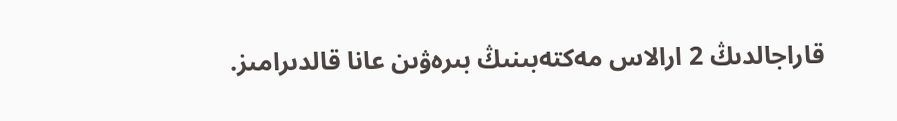قاراجالدىڭ 2 ارالاس مەكتەبىنىڭ بىرەۋىن عانا قالدىرامىز.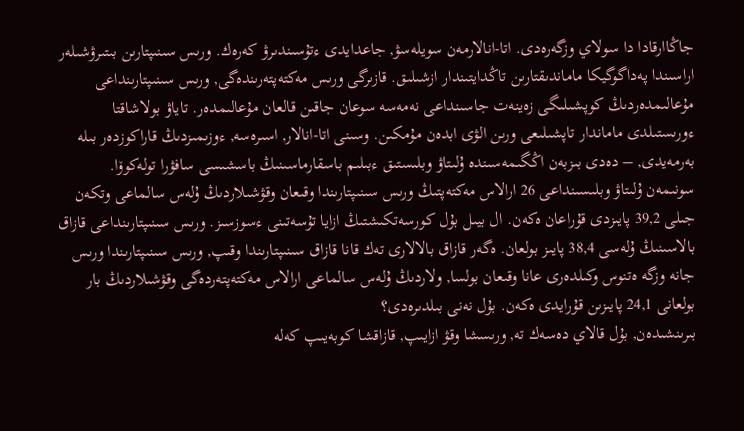جاڭاارقادا دا سولاي وزگەرەدى. اتا-انالارمەن سويلەسۋ, جاعدايدى ءتۇسىندىرۋ كەرەك. ورىس سىنىپتارىن بىتىرۋشىلەر اراسىندا پەداگوگيكا ماماندىقتارىن تاڭدايتىندار ازشىلىق. قازىرگى ورىس مەكتەپتەرىندەگى, ورىس سىنىپتارىنداعى مۇعالىمدەردىڭ كوپشىلىگى زەينەت جاسىنداعى نەمەسە سوعان جاقىن قالعان مۇعالىمدەر. تاياۋ بولاشاقتا ءورىستىلدى ماماندار تاپشىلىعى ورىن الۋى ابدەن مۇمكىن. وسىنى اتا-انالار, اسىرەسە, ءوزىمىزدىڭ قاراكوزدەر بىلە بەرمەيدى, – دەدى بىزبەن اڭگىمەسىندە ۇلىتاۋ وبلىستىق ءبىلىم باسقارماسىنىڭ باسشىسى سافۋرا تولەكوۆا.
سونىمەن ۇلىتاۋ وبلىسىنداعى 26 ارالاس مەكتەپتىڭ ورىس سىنىپتارىندا وقىعان وقۋشىلاردىڭ ۇلەس سالماعى وتكەن جىلى 39,2 پايىزدى قۇراعان ەكەن. ال بيىل بۇل كورسەتكىشتىڭ ازايا تۇسەتىنى ءسوزسىز. ورىس سىنىپتارىنداعى قازاق بالاسىنىڭ ۇلەسى 38,4 پايىز بولعان. ەگەر قازاق بالالارى تەك قانا قازاق سىنىپتارىندا وقىپ, ورىس سىنىپتارىندا ورىس جانە وزگە ەتنوس وكىلدەرى عانا وقىعان بولسا, ولاردىڭ ۇلەس سالماعى ارالاس مەكتەپتەردەگى وقۋشىلاردىڭ بار بولعانى 24,1 پايىزىن قۇرايدى ەكەن. بۇل نەنى بىلدىرەدى؟
بىرىنشىدەن, بۇل قالاي دەسەك تە, ورىسشا وقۋ ازايىپ, قازاقشا كوبەيىپ كەلە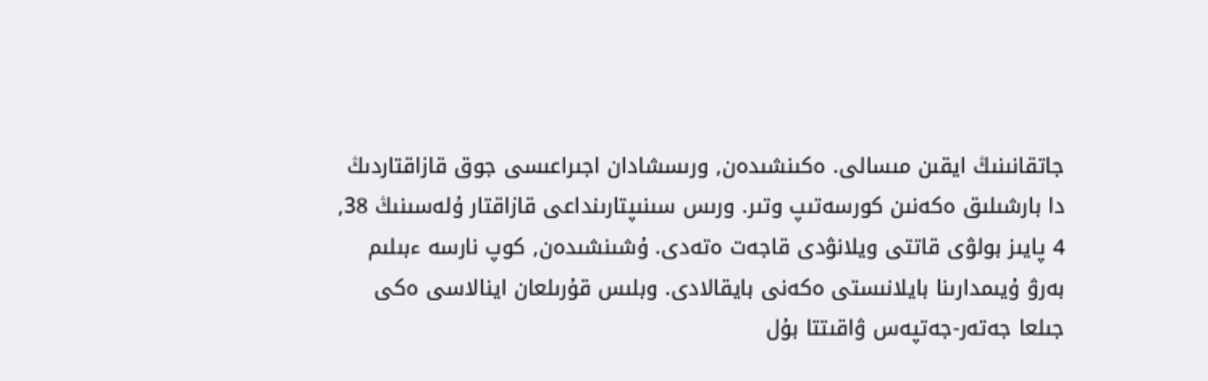جاتقانىنىڭ ايقىن مىسالى. ەكىنشىدەن, ورىسشادان اجىراعىسى جوق قازاقتاردىڭ دا بارشىلىق ەكەنىن كورسەتىپ وتىر. ورىس سىنىپتارىنداعى قازاقتار ۇلەسىنىڭ 38, 4 پايىز بولۋى قاتتى ويلانۋدى قاجەت ەتەدى. ۇشىنشىدەن, كوپ نارسە ءبىلىم بەرۋ ۇيىمدارىنا بايلانىستى ەكەنى بايقالادى. وبلىس قۇرىلعان اينالاسى ەكى جىلعا جەتەر-جەتپەس ۋاقىتتا بۇل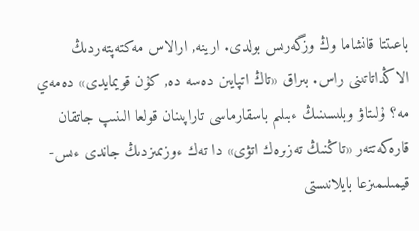باعىتتا قانشاما وڭ وزگەرىس بولدى. ارينە, ارالاس مەكتەپتەردىڭ الاڭداتاتىنى راس. بىراق «تاڭ اتپايىن دەسە دە, كۇن قويمايدى» دەمەي مە؟ ۇلىتاۋ وبلىسىنىڭ ءبىلىم باسقارماسى تاراپىنان قولعا الىنىپ جاتقان قارەكەتتەر «تاڭنىڭ تەزىرەك اتۋى» دا تەك ءوزىمىزدىڭ جاندى ءىس-قيمىلىمىزعا بايلانىستى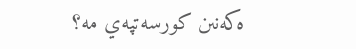ەكەنىن كورسەتپەي مە؟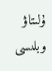ۇلىتاۋ وبلىسى